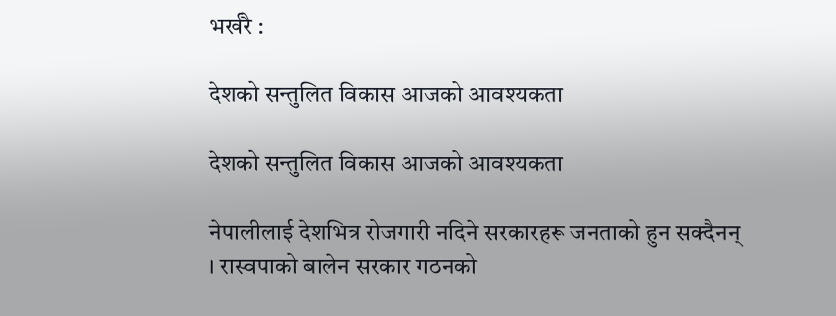भर्खरै :

देशको सन्तुलित विकास आजको आवश्यकता

देशको सन्तुलित विकास आजको आवश्यकता

नेपालीलाई देशभित्र रोजगारी नदिने सरकारहरू जनताको हुन सक्दैनन् । रास्वपाको बालेन सरकार गठनको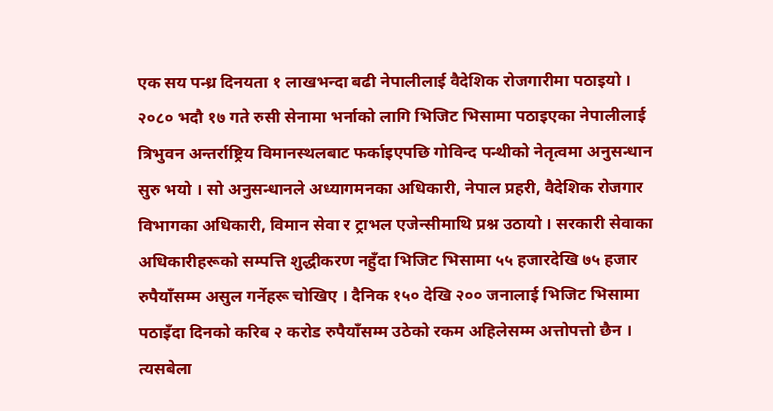एक सय पन्ध्र दिनयता १ लाखभन्दा बढी नेपालीलाई वैदेशिक रोजगारीमा पठाइयो । २०८० भदौ १७ गते रुसी सेनामा भर्नाको लागि भिजिट भिसामा पठाइएका नेपालीलाई त्रिभुवन अन्तर्राष्ट्रिय विमानस्थलबाट फर्काइएपछि गोविन्द पन्थीको नेतृत्वमा अनुसन्धान सुरु भयो । सो अनुसन्धानले अध्यागमनका अधिकारी, नेपाल प्रहरी, वैदेशिक रोजगार विभागका अधिकारी, विमान सेवा र ट्राभल एजेन्सीमाथि प्रश्न उठायो । सरकारी सेवाका अधिकारीहरूको सम्पत्ति शुद्धीकरण नहुँदा भिजिट भिसामा ५५ हजारदेखि ७५ हजार रुपैयाँसम्म असुल गर्नेहरू चोखिए । दैनिक १५० देखि २०० जनालाई भिजिट भिसामा पठाइँदा दिनको करिब २ करोड रुपैयाँसम्म उठेको रकम अहिलेसम्म अत्तोपत्तो छैन । त्यसबेला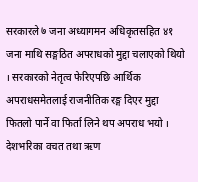सरकारले ७ जना अध्यागमन अधिकृतसहित ४१ जना माथि सङ्गठित अपराधको मुद्दा चलाएको थियो । सरकारको नेतृत्व फेरिएपछि आर्थिक अपराधसमेतलाई राजनीतिक रङ्ग दिएर मुद्दा फितलो पार्ने वा फिर्ता लिने थप अपराध भयो । देशभरिका वचत तथा ऋण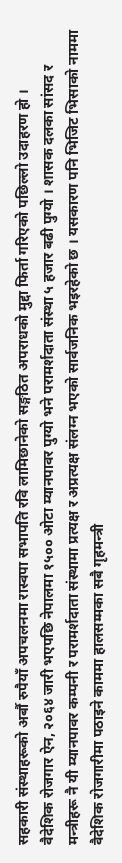सहकारी संस्थाहरूको अर्बौ रुपैयाँ अपचलनमा रास्वपा सभापति रवि लामिछानेको सङ्गठित अपराधको मुद्दा फिर्ता गरिएको पछिल्लो उदाहरण हो ।
वैदेशिक रोजगार ऐन, २०६४ जारी भएपछि नेपालमा १५०० ओटा म्यानपावर पुग्यो भने परामर्शदाता संस्था ५ हजार बढी पुग्यो । शासक दलका सांसद र मन्त्रीहरू नै यी म्यानपावर कम्पनी र परामर्शदाता संस्थामा प्रत्यक्ष र अप्रत्यक्ष संलग्न भएको सार्वजनिक भइरहेको छ । यसकारण पनि भिजिट भिसाको नाममा वैदेशिक रोजगारीमा पठाइने काममा हालसम्मका सबै गृहमन्त्री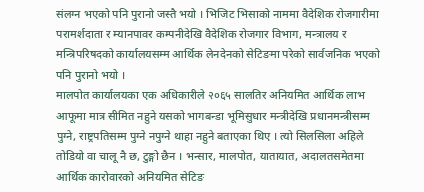संलग्न भएको पनि पुरानो जस्तै भयो । भिजिट भिसाको नाममा वैदेशिक रोजगारीमा परामर्शदाता र म्यानपावर कम्पनीदेखि वैदेशिक रोजगार विभाग, मन्त्रालय र मन्त्रिपरिषदको कार्यालयसम्म आर्थिक लेनदेनको सेटिङमा परेको सार्वजनिक भएको पनि पुरानो भयो ।
मालपोत कार्यालयका एक अधिकारीले २०६५ सालतिर अनियमित आर्थिक लाभ आफूमा मात्र सीमित नहुने यसको भागबन्डा भूमिसुधार मन्त्रीदेखि प्रधानमन्त्रीसम्म पुग्ने, राष्ट्रपतिसम्म पुग्ने नपुग्ने थाहा नहुने बताएका थिए । त्यो सिलसिला अहिले तोडियो वा चालू नै छ, टुङ्गो छैन । भन्सार, मालपोत, यातायात, अदालतसमेतमा आर्थिक कारोवारको अनियमित सेटिङ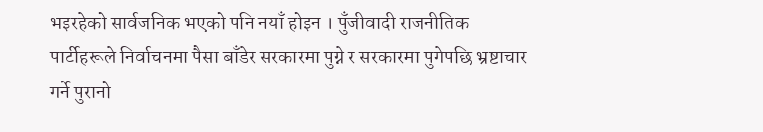भइरहेको सार्वजनिक भएको पनि नयाँ होइन । पुँजीवादी राजनीतिक पार्टीहरूले निर्वाचनमा पैसा बाँडेर सरकारमा पुग्ने र सरकारमा पुगेपछि भ्रष्टाचार गर्ने पुरानो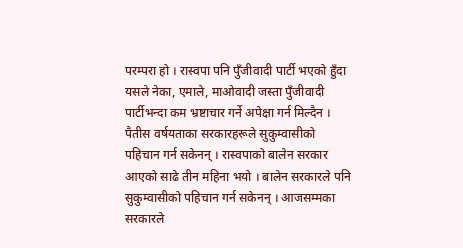परम्परा हो । रास्वपा पनि पुँजीवादी पार्टी भएको हुँदा यसले नेका, एमाले, माओवादी जस्ता पुँजीवादी पार्टीभन्दा कम भ्रष्टाचार गर्ने अपेक्षा गर्न मिल्दैन ।
पैतीस वर्षयताका सरकारहरूले सुकुम्वासीको पहिचान गर्न सकेनन् । रास्वपाको बालेन सरकार आएको साढे तीन महिना भयो । बालेन सरकारले पनि सुकुम्वासीको पहिचान गर्न सकेनन् । आजसम्मका सरकारले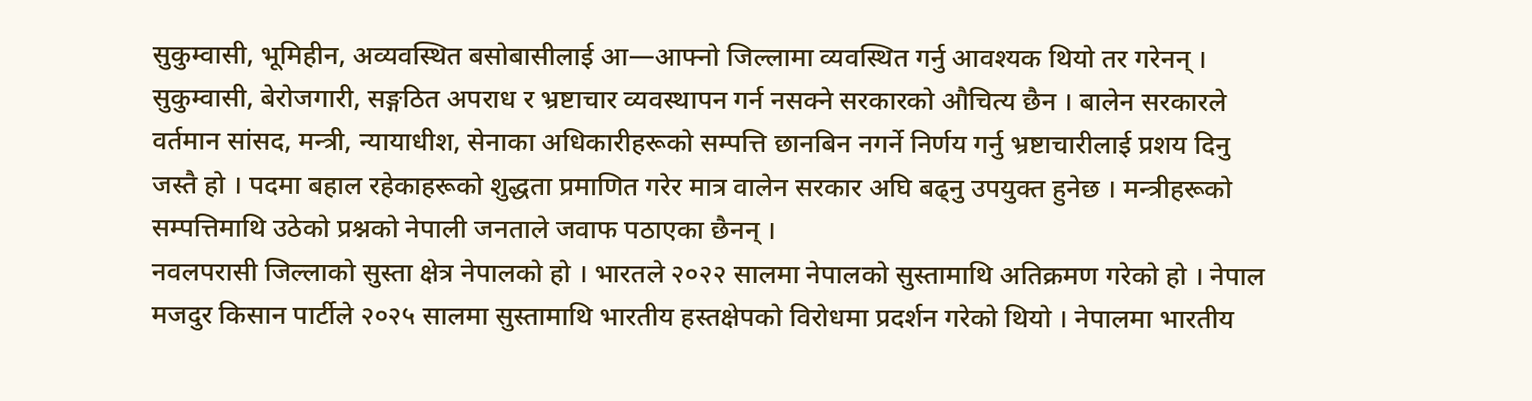सुकुम्वासी, भूमिहीन, अव्यवस्थित बसोबासीलाई आ—आफ्नो जिल्लामा व्यवस्थित गर्नु आवश्यक थियो तर गरेनन् । सुकुम्वासी, बेरोजगारी, सङ्गठित अपराध र भ्रष्टाचार व्यवस्थापन गर्न नसक्ने सरकारको औचित्य छैन । बालेन सरकारले वर्तमान सांसद, मन्त्री, न्यायाधीश, सेनाका अधिकारीहरूको सम्पत्ति छानबिन नगर्ने निर्णय गर्नु भ्रष्टाचारीलाई प्रशय दिनु जस्तै हो । पदमा बहाल रहेकाहरूको शुद्धता प्रमाणित गरेर मात्र वालेन सरकार अघि बढ्नु उपयुक्त हुनेछ । मन्त्रीहरूको सम्पत्तिमाथि उठेको प्रश्नको नेपाली जनताले जवाफ पठाएका छैनन् ।
नवलपरासी जिल्लाको सुस्ता क्षेत्र नेपालको हो । भारतले २०२२ सालमा नेपालको सुस्तामाथि अतिक्रमण गरेको हो । नेपाल मजदुर किसान पार्टीले २०२५ सालमा सुस्तामाथि भारतीय हस्तक्षेपको विरोधमा प्रदर्शन गरेको थियो । नेपालमा भारतीय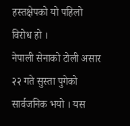हस्तक्षेपको यो पहिलो विरोध हो ।
नेपाली सेनाको टोली असार २२ गते सुस्ता पुगेको सार्वजनिक भयो । यस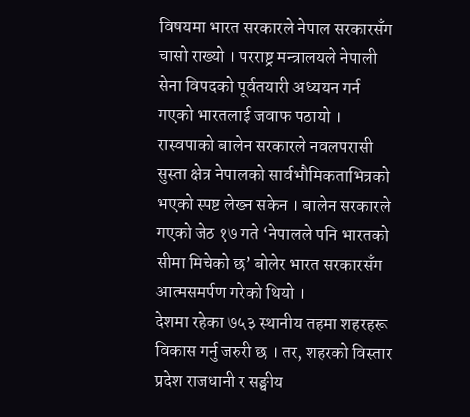विषयमा भारत सरकारले नेपाल सरकारसँग चासो राख्यो । परराष्ट्र मन्त्रालयले नेपाली सेना विपदको पूर्वतयारी अध्ययन गर्न गएको भारतलाई जवाफ पठायो । रास्वपाको बालेन सरकारले नवलपरासी सुस्ता क्षेत्र नेपालको सार्वभौमिकताभित्रको भएको स्पष्ट लेख्न सकेन । बालेन सरकारले गएको जेठ १७ गते ‘नेपालले पनि भारतको सीमा मिचेको छ’ बोलेर भारत सरकारसँग आत्मसमर्पण गरेको थियो ।
देशमा रहेका ७५३ स्थानीय तहमा शहरहरू विकास गर्नु जरुरी छ । तर, शहरको विस्तार प्रदेश राजधानी र सङ्घीय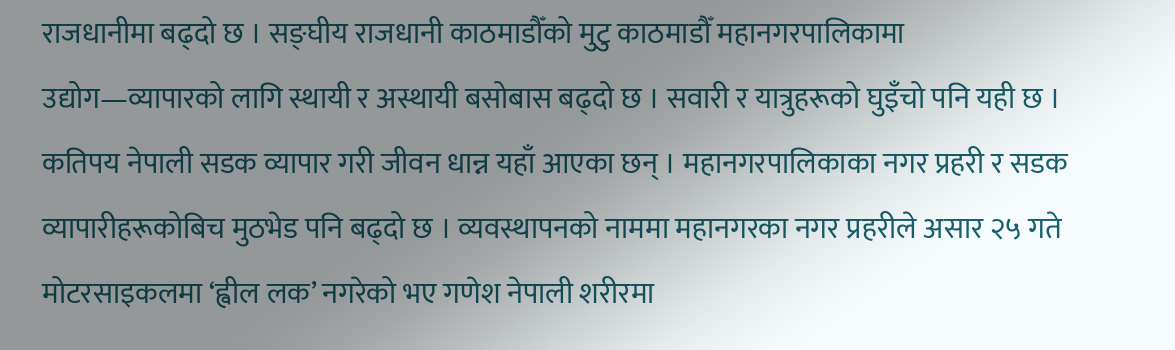राजधानीमा बढ्दो छ । सङ्घीय राजधानी काठमाडौँको मुटु काठमाडौँ महानगरपालिकामा उद्योग—व्यापारको लागि स्थायी र अस्थायी बसोबास बढ्दो छ । सवारी र यात्रुहरूको घुइँचो पनि यही छ । कतिपय नेपाली सडक व्यापार गरी जीवन धान्न यहाँ आएका छन् । महानगरपालिकाका नगर प्रहरी र सडक व्यापारीहरूकोबिच मुठभेड पनि बढ्दो छ । व्यवस्थापनको नाममा महानगरका नगर प्रहरीले असार २५ गते मोटरसाइकलमा ‘ह्वील लक’ नगरेको भए गणेश नेपाली शरीरमा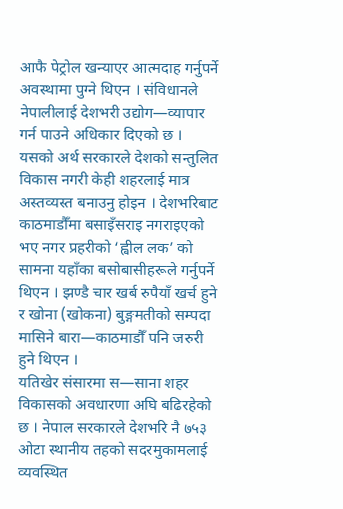आफै पेट्रोल खन्याएर आत्मदाह गर्नुपर्ने अवस्थामा पुग्ने थिएन । संविधानले नेपालीलाई देशभरी उद्योग—व्यापार गर्न पाउने अधिकार दिएको छ । यसको अर्थ सरकारले देशको सन्तुलित विकास नगरी केही शहरलाई मात्र अस्तव्यस्त बनाउनु होइन । देशभरिबाट काठमाडौँमा बसाइँसराइ नगराइएको भए नगर प्रहरीको ‘ह्वील लक’ को सामना यहाँका बसोबासीहरूले गर्नुपर्ने थिएन । झण्डै चार खर्ब रुपैयाँ खर्च हुने र खोना (खोकना) बुङ्गमतीको सम्पदा मासिने बारा—काठमाडौँ पनि जरुरी हुने थिएन ।
यतिखेर संसारमा स—साना शहर विकासको अवधारणा अघि बढिरहेको छ । नेपाल सरकारले देशभरि नै ७५३ ओटा स्थानीय तहको सदरमुकामलाई व्यवस्थित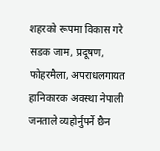शहरको रूपमा विकास गरे सडक जाम, प्रदूषण, फोहरमैला, अपराधलगायत हानिकारक अवस्था नेपाली जनताले व्यहोर्नुपर्ने छैन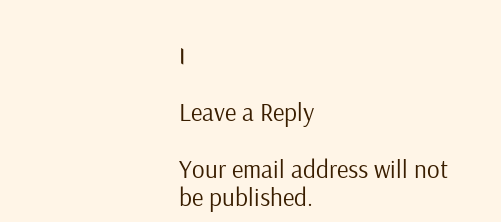।

Leave a Reply

Your email address will not be published.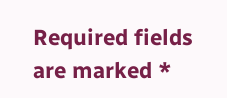Required fields are marked *